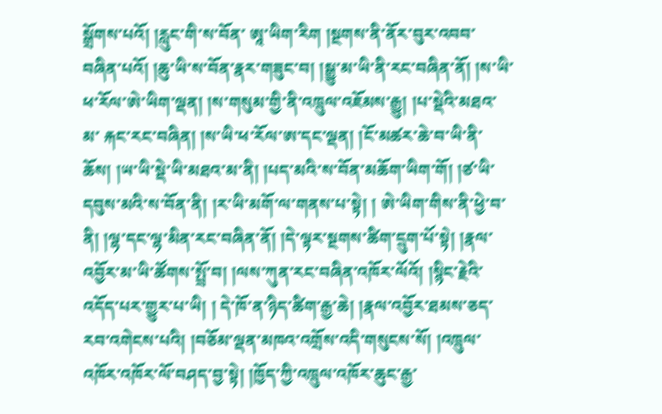སྒྲོགས་པའོ། །རླུང་གི་ས་བོན་ ཨཱ་ཡིག་རིག །སྔགས་ནི་ནོར་བུར་འབབ་བཞིན་པའོ། །ཆུ་ཡི་ས་བོན་རྣར་གཟུང་བ། །སྒྱུ་མ་ཡི་ནི་རང་བཞིན་ནོ། །ས་ཡི་ཕ་རོལ་ཨེ་ཡིག་ལྡན། །ས་གསུམ་གྱི་ནི་འཁྲུལ་འཇོམས་རྒྱུ། །པ་སྡེའི་མཐའ་མ་ རྐང་རང་བཞིན། །ས་ཡི་ཕ་རོལ་ཨ་དང་ལྡན། །ངོ་མཚར་ཆེ་བ་ཡི་ནི་ཆོས། །ཡ་ཡི་སྡེ་ཡི་མཐའ་མ་ནི། །པད་མའི་ས་བོན་མཆོག་ཡིག་གོ། །ཙ་ཡི་དབུས་མའི་ས་བོན་ནི། །ར་ཡི་མགོ་ལ་གནས་པ་སྟེ། ། ཨེ་ཡིག་གིས་ནི་ཕྱེ་བ་ནི། །ལྷ་དང་ལྷ་མིན་རང་བཞིན་ནོ། །དེ་ལྟར་སྔགས་ཚིག་དྲུག་པོ་སྟེ། །རྣལ་འབྱོར་མ་ཡི་ཚོགས་སྤྲོ་བ། །ལས་ཀུན་རང་བཞིན་འཁོར་ལོའོ། །སྙིང་རྗེའི་འདོད་པར་གྱུར་པ་ཡི། ། དེ་ཁོ་ན་ཉིད་ཚིག་རྒྱ་ཆེ། །རྣལ་འབྱོར་ཐམས་ཅད་རབ་འགེངས་པའི། །བཅོམ་ལྡན་མཁའ་འགྲོས་འདི་གསུངས་སོ། །འཁྲུལ་འཁོར་འཁོར་ལོ་བཤད་བྱ་སྟེ། །ཁྱོད་ཀྱི་འཁྲུལ་འཁོར་ཆུང་རྒྱ་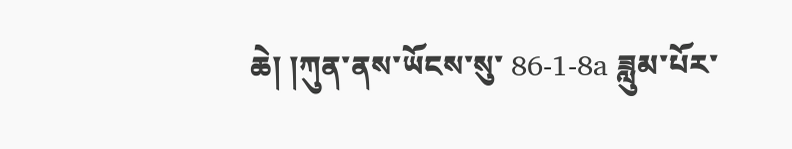ཆེ། །ཀུན་ནས་ཡོངས་སུ་ 86-1-8a ཟླུམ་པོར་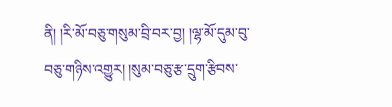ནི། །རི་མོ་བཅུ་གསུམ་བྲི་བར་བྱ། །ལྷ་མོ་དུམ་བུ་བཅུ་གཉིས་འགྱུར། །སུམ་བཅུ་རྩ་དྲུག་རྩིབས་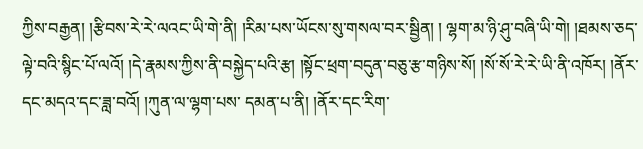ཀྱིས་བརྒྱན། །རྩིབས་རེ་རེ་ལའང་ཡི་གེ་ནི། །རིམ་པས་ཡོངས་སུ་གསལ་བར་སྦྱིན། ། ལྷག་མ་ཉི་ཤུ་བཞི་ཡི་གེ། །ཐམས་ཅད་ལྟེ་བའི་སྙིང་པོ་ལའོ། །དེ་རྣམས་ཀྱིས་ནི་བསྐྱེད་པའི་རྩ། །སྟོང་ཕྲག་བདུན་བཅུ་རྩ་གཉིས་སོ། །སོ་སོ་རེ་རེ་ཡི་ནི་འཁོར། །ནོར་དང་མདའ་དང་ཟླ་བའོ། །ཀུན་ལ་ལྷག་པས་ དམན་པ་ནི། །ནོར་དང་རིག་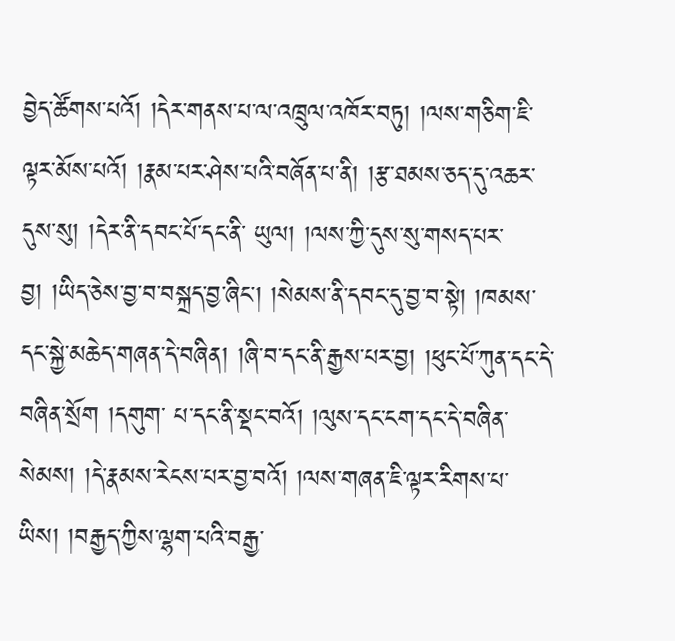བྱེད་ཚོགས་པའོ། །དེར་གནས་པ་ལ་འཁྲུལ་འཁོར་བཏུ། །ལས་གཅིག་ཇི་ལྟར་མོས་པའོ། །རྣམ་པར་ཤེས་པའི་བཞོན་པ་ནི། །རྩ་ཐམས་ཅད་དུ་འཆར་དུས་སུ། །དེར་ནི་དབང་པོ་དང་ནི་ ཡུལ། །ལས་ཀྱི་དུས་སུ་གསད་པར་བྱ། །ཡིད་ཅེས་བྱ་བ་བསྐྲད་བྱ་ཞིང་། །སེམས་ནི་དབང་དུ་བྱ་བ་སྟེ། །ཁམས་དང་སྐྱེ་མཆེད་གཞན་དེ་བཞིན། །ཞི་བ་དང་ནི་རྒྱས་པར་བྱ། །ཕུང་པོ་ཀུན་དང་དེ་བཞིན་སྲོག །དགུག་ པ་དང་ནི་སྡང་བའོ། །ལུས་དང་ངག་དང་དེ་བཞིན་སེམས། །དེ་རྣམས་རེངས་པར་བྱ་བའོ། །ལས་གཞན་ཇི་ལྟར་རིགས་པ་ཡིས། །བརྒྱད་ཀྱིས་ལྷག་པའི་བརྒྱ་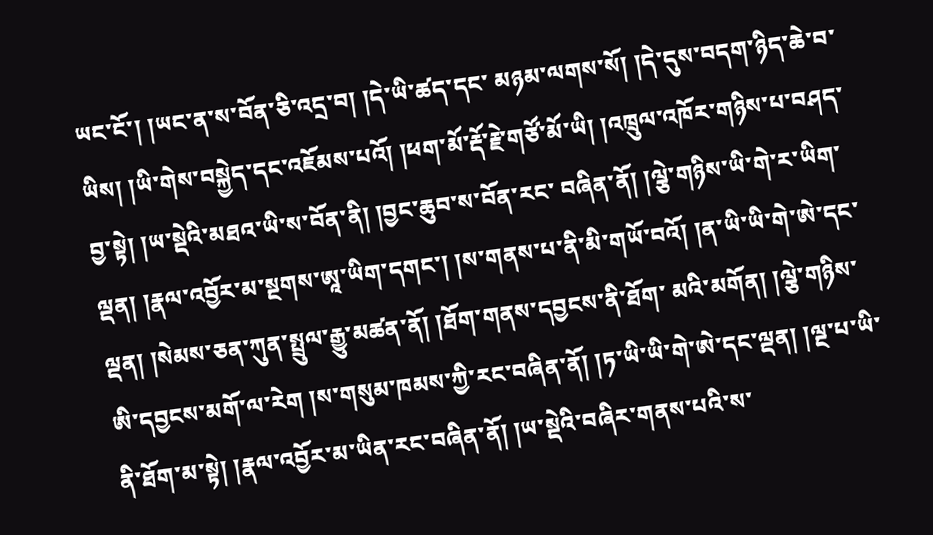ཡང་ངོ་། །ཡང་ན་ས་བོན་ཅི་འདྲ་བ། །དེ་ཡི་ཚད་དང་ མཉམ་ལགས་སོ། །དེ་དུས་བདག་ཉིད་ཆེ་བ་ཡིས། །ཡི་གེས་བསྐྱེད་དང་འཇོམས་པའོ། །ཕག་མོ་རྡོ་རྗེ་གཙོ་མོ་ཡི། །འཁྲུལ་འཁོར་གཉིས་པ་བཤད་བྱ་སྟེ། །ཡ་སྡེའི་མཐའ་ཡི་ས་བོན་ནི། །བྱང་ཆུབ་ས་བོན་རང་ བཞིན་ནོ། །ལྕེ་གཉིས་ཡི་གེ་ར་ཡིག་ལྡན། །རྣལ་འབྱོར་མ་སྔགས་ཨཱ་ཡིག་དགང་། །ས་གནས་པ་ནི་མི་གཡོ་བའོ། །ན་ཡི་ཡི་གེ་ཨེ་དང་ལྡན། །སེམས་ཅན་ཀུན་སྤྲུལ་རྒྱུ་མཚན་ནོ། །ཐོག་གནས་དབྱངས་ནི་ཐོག་ མའི་མགོན། །ལྕེ་གཉིས་ཨི་དབྱངས་མགོ་ལ་རེག །ས་གསུམ་ཁམས་ཀྱི་རང་བཞིན་ནོ། །ཏ་ཡི་ཡི་གེ་ཨེ་དང་ལྡན། །ལྔ་པ་ཡི་ནི་ཐོག་མ་སྟེ། །རྣལ་འབྱོར་མ་ཡིན་རང་བཞིན་ནོ། །ཡ་སྡེའི་བཞིར་གནས་པའི་ས་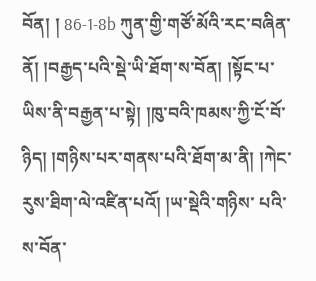བོན། ། 86-1-8b ཀུན་གྱི་གཙོ་མོའི་རང་བཞིན་ནོ། །བརྒྱད་པའི་སྡེ་ཡི་ཐོག་ས་བོན། །སྟོང་པ་ཡིས་ནི་བརྒྱན་པ་སྟེ། །ཁུ་བའི་ཁམས་ཀྱི་ངོ་བོ་ཉིད། །གཉིས་པར་གནས་པའི་ཐོག་མ་ནི། །ཀེང་རུས་ཐིག་ལེ་འཛིན་པའོ། །ཡ་སྡེའི་གཉིས་ པའི་ས་བོན་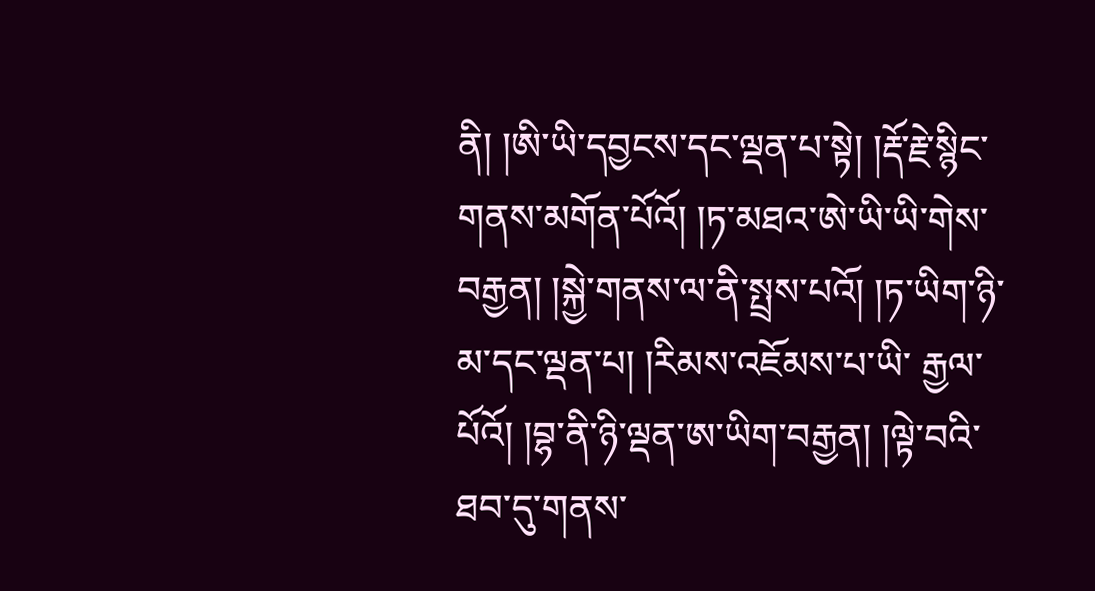ནི། །ཨི་ཡི་དབྱངས་དང་ལྡན་པ་སྟེ། །རྡོ་རྗེ་སྙིང་གནས་མགོན་པོའོ། །ཏ་མཐའ་ཨེ་ཡི་ཡི་གེས་བརྒྱན། །སྐྱེ་གནས་ལ་ནི་སྤྲས་པའོ། །ཏ་ཡིག་ཉི་མ་དང་ལྡན་པ། །རིམས་འཇོམས་པ་ཡི་ རྒྱལ་པོའོ། །བྷ་ནི་ཉི་ལྡན་ཨ་ཡིག་བརྒྱན། །ལྟེ་བའི་ཐབ་དུ་གནས་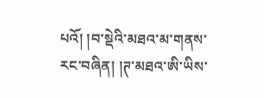པའོ། །བ་སྡེའི་མཐའ་མ་གནས་རང་བཞིན། །ཊ་མཐའ་ཨི་ཡིས་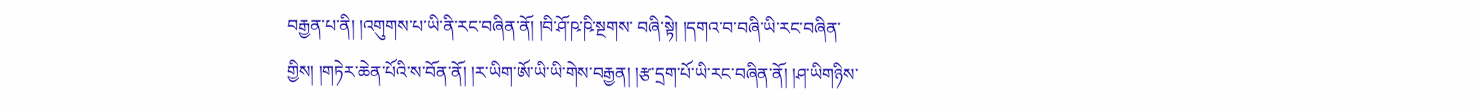བརྒྱན་པ་ནི། །འགུགས་པ་ཡི་ནི་རང་བཞིན་ནོ། །བི་ཤོ་ཥ་ཥི་སྔགས་ བཞི་སྟེ། །དགའ་བ་བཞི་ཡི་རང་བཞིན་གྱིས། །གཏེར་ཆེན་པོའི་ས་བོན་ནོ། །ར་ཡིག་ཨོ་ཡི་ཡི་གེས་བརྒྱན། །རྩ་དྲག་པོ་ཡི་རང་བཞིན་ནོ། །ཤ་ཡིགཉིས་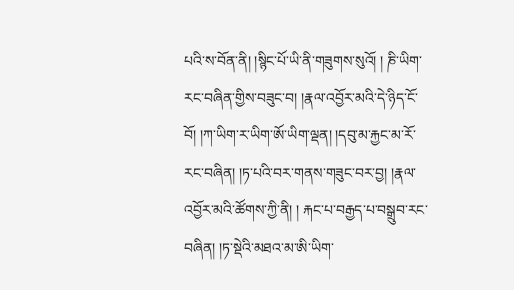པའི་ས་བོན་ནི། །སྙིང་པོ་ཡི་ནི་གཟུགས་སུའོ། ། ཎི་ཡིག་རང་བཞིན་གྱིས་བཟུང་བ། །རྣལ་འབྱོར་མའི་དེ་ཉིད་ངོ་བོ། །ཀ་ཡིག་ར་ཡིག་ཨོ་ཡིག་ལྡན། །དབུ་མ་རྐྱང་མ་རོ་རང་བཞིན། །ཏ་པའི་བར་གནས་གཟུང་བར་བྱ། །རྣལ་འབྱོར་མའི་ཚོགས་ཀྱི་ནི། ། རྐང་པ་བརྒྱད་པ་བསྒྲུབ་རང་བཞིན། །ཏ་སྡེའི་མཐའ་མ་ཨི་ཡིག་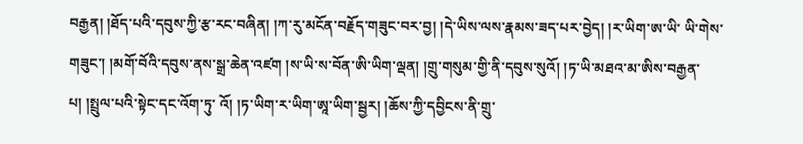བརྒྱན། །ཐོད་པའི་དབུས་ཀྱི་རྩ་རང་བཞིན། །ཀ་རུ་མངོན་བརྗོད་གཟུང་བར་བྱ། །དེ་ཡིས་ལས་རྣམས་ཟད་པར་བྱེད། །ར་ཡིག་ཨ་ཡི་ ཡི་གེས་གཟུང་། །མགོ་བོའི་དབུས་ནས་སྒྲ་ཆེན་འཛག །ས་ཡི་ས་བོན་ཨི་ཡིག་ལྡན། །གྲུ་གསུམ་གྱི་ནི་དབུས་སུའོ། །ཏ་ཡི་མཐའ་མ་ཨིས་བརྒྱན་པ། །སྤྲུལ་པའི་སྟེང་དང་འོག་ཏུ་ འོ། །ཏ་ཡིག་ར་ཡིག་ཨཱ་ཡིག་སྦྱར། །ཆོས་ཀྱི་དབྱིངས་ནི་གྲུ་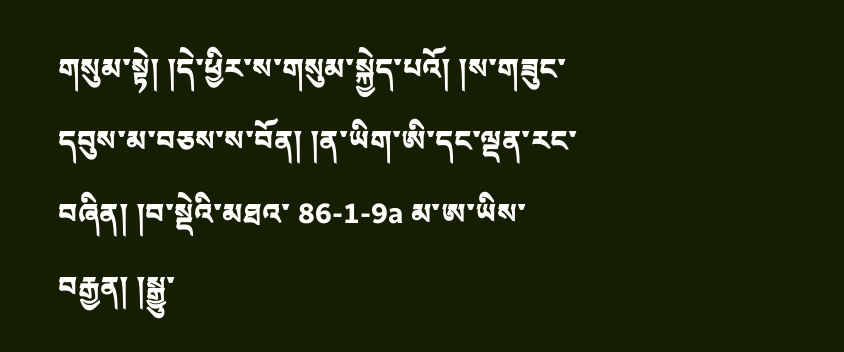གསུམ་སྟེ། །དེ་ཕྱིར་ས་གསུམ་སྐྱེད་པའོ། །ས་གཟུང་དབུས་མ་བཅས་ས་བོན། །ན་ཡིག་ཨི་དང་ལྡན་རང་བཞིན། །བ་སྡེའི་མཐའ་ 86-1-9a མ་ཨ་ཡིས་བརྒྱན། །སྒྱུ་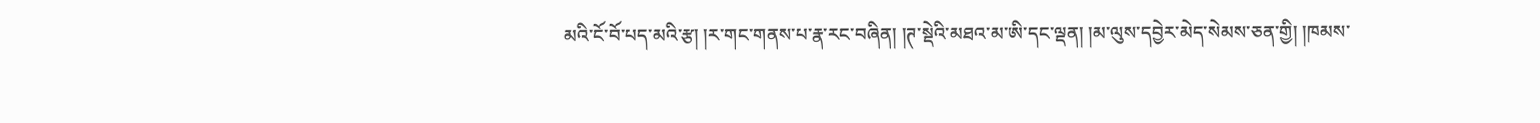མའི་ངོ་བོ་པད་མའི་རྩ། །ར་གང་གནས་པ་རྣ་རང་བཞིན། །ཊ་སྡེའི་མཐའ་མ་ཨི་དང་ལྡན། །མ་ལུས་དབྱེར་མེད་སེམས་ཅན་གྱི། །ཁམས་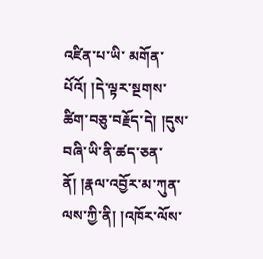འཛིན་པ་ཡི་ མགོན་པོའོ། །དེ་ལྟར་སྔགས་ཚིག་བཅུ་བརྗོད་དེ། །དུས་བཞི་ཡི་ནི་ཚད་ཅན་ནོ། །རྣལ་འབྱོར་མ་ཀུན་ལས་ཀྱི་ནི། །འཁོར་ལོས་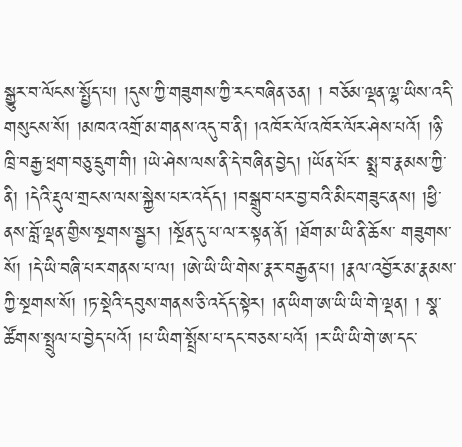སྒྱུར་བ་ལོངས་སྤྱོད་པ། །དུས་ཀྱི་གཟུགས་ཀྱི་རང་བཞིན་ཅན། ། བཅོམ་ལྡན་ལྷ་ཡིས་འདི་གསུངས་སོ། །མཁའ་འགྲོ་མ་གནས་འདུ་བ་ནི། །འཁོར་ལོ་འཁོར་ལོར་ཤེས་པའོ། །ཉི་ཁྲི་བརྒྱ་ཕྲག་བཅུ་དྲུག་གི། །ཡེ་ཤེས་ལས་ནི་དེ་བཞིན་བྱེད། །ཡོན་པོར་ སྨྲ་བ་རྣམས་ཀྱི་ནི། །དེའི་རྡུལ་གྲངས་ལས་སྐྱེས་པར་འདོད། །བསྒྲུབ་པར་བྱ་བའི་མིང་གཟུང་ནས། །ཕྱི་ནས་བློ་ལྡན་གྱིས་སྔགས་སྦྱར། །སྔོན་དུ་པ་ལ་ར་སྟན་ནོ། །ཐོག་མ་ཡི་ནི་ཆོས་ གཟུགས་སོ། །དེ་ཡི་བཞི་པར་གནས་པ་ལ། །ཨེ་ཡི་ཡི་གེས་རྣར་བརྒྱན་པ། །རྣལ་འབྱོར་མ་རྣམས་ཀྱི་སྔགས་སོ། །ཏ་སྡེའི་དབུས་གནས་ཅི་འདོད་སྟེར། །ན་ཡིག་ཨ་ཡི་ཡི་གེ་ལྡན། ། སྣ་ཚོགས་སྤྲུལ་པ་བྱེད་པའོ། །པ་ཡིག་སྤྲོས་པ་དང་བཅས་པའོ། །ར་ཡི་ཡི་གེ་ཨ་དང་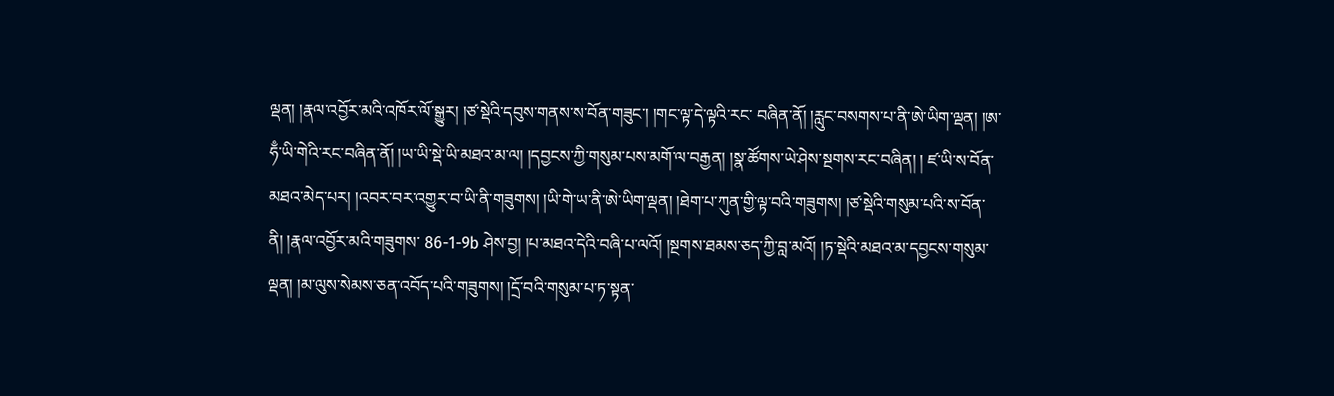ལྡན། །རྣལ་འབྱོར་མའི་འཁོར་ལོ་སྒྱུར། །ཙ་སྡེའི་དབུས་གནས་ས་བོན་གཟུང་། །གང་ལྟ་དེ་ལྟའི་རང་ བཞིན་ནོ། །རླུང་བསགས་པ་ནི་ཨེ་ཡིག་ལྡན། །ཨ་ཧྃ་ཡི་གེའི་རང་བཞིན་ནོ། །ཡ་ཡི་སྡེ་ཡི་མཐའ་མ་ལ། །དབྱངས་ཀྱི་གསུམ་པས་མགོ་ལ་བརྒྱན། །སྣ་ཚོགས་ཡེ་ཤེས་སྔགས་རང་བཞིན། ། ཛ་ཡི་ས་བོན་མཐའ་མེད་པར། །འབར་བར་འགྱུར་བ་ཡི་ནི་གཟུགས། །ཡི་གེ་ཡ་ནི་ཨེ་ཡིག་ལྡན། །ཐེག་པ་ཀུན་གྱི་ལྟ་བའི་གཟུགས། །ཙ་སྡེའི་གསུམ་པའི་ས་བོན་ནི། །རྣལ་འབྱོར་མའི་གཟུགས་ 86-1-9b ཤེས་བྱ། །པ་མཐའ་དེའི་བཞི་པ་ལའོ། །སྔགས་ཐམས་ཅད་ཀྱི་བླ་མའོ། །ཏ་སྡེའི་མཐའ་མ་དབྱངས་གསུམ་ལྡན། །མ་ལུས་སེམས་ཅན་འབོད་པའི་གཟུགས། །དྲོ་བའི་གསུམ་པ་ཏ་སྟན་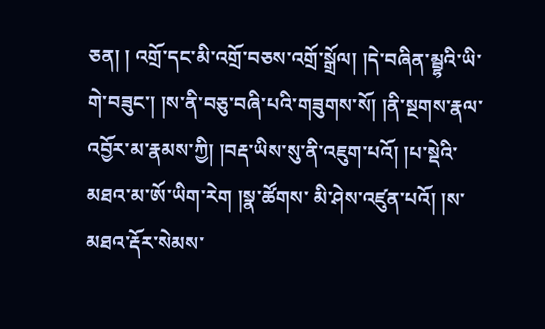ཅན། ། འགྲོ་དང་མི་འགྲོ་བཅས་འགྲོ་སྒྲོལ། །དེ་བཞིན་མྦྷའི་ཡི་གེ་བཟུང་། །ས་ནི་བཅུ་བཞི་པའི་གཟུགས་སོ། །ནི་སྔགས་རྣལ་འབྱོར་མ་རྣམས་ཀྱི། །བརྡ་ཡིས་སུ་ནི་འཇུག་པའོ། །པ་སྡེའི་མཐའ་མ་ཨོ་ཡིག་རེག །སྣ་ཚོགས་ མི་ཤེས་འཛུན་པའོ། །ས་མཐའ་རྡོར་སེམས་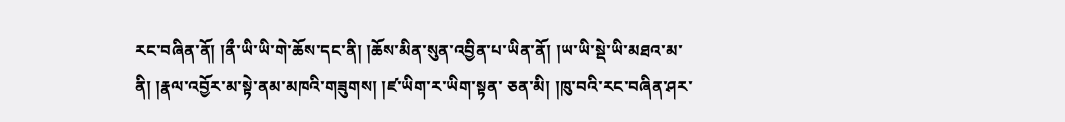རང་བཞིན་ནོ། །ནྀ་ཡི་ཡི་གེ་ཆོས་དང་ནི། །ཆོས་མིན་སུན་འབྱིན་པ་ཡིན་ནོ། །ཡ་ཡི་སྡེ་ཡི་མཐའ་མ་ནི། །རྣལ་འབྱོར་མ་སྟེ་ནམ་མཁའི་གཟུགས། །ཛ་ཡིག་ར་ཡིག་སྟན་ ཅན་མི། །ཁུ་བའི་རང་བཞིན་ཤར་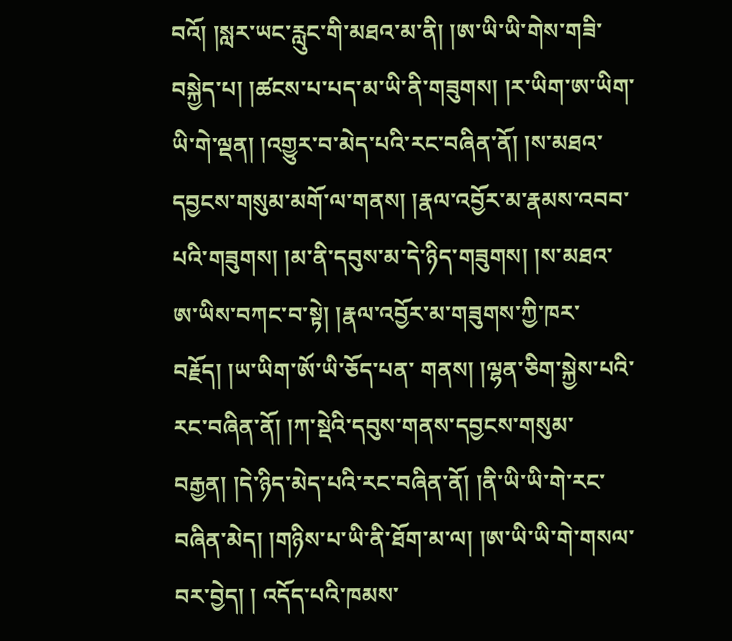བའོ། །སླར་ཡང་རླུང་གི་མཐའ་མ་ནི། །ཨ་ཡི་ཡི་གེས་གཟི་བསྐྱེད་པ། །ཚངས་པ་པད་མ་ཡི་ནི་གཟུགས། །ར་ཡིག་ཨ་ཡིག་ཡི་གེ་ལྡན། །འགྱུར་བ་མེད་པའི་རང་བཞིན་ནོ། །ས་མཐའ་ དབྱངས་གསུམ་མགོ་ལ་གནས། །རྣལ་འབྱོར་མ་རྣམས་འབབ་པའི་གཟུགས། །མ་ནི་དབུས་མ་དེ་ཉིད་གཟུགས། །ས་མཐའ་ཨ་ཡིས་བཀང་བ་སྟེ། །རྣལ་འབྱོར་མ་གཟུགས་ཀྱི་ཁར་བརྗོད། །ཡ་ཡིག་ཨོ་ཡི་ཅོད་པན་ གནས། །ལྷན་ཅིག་སྐྱེས་པའི་རང་བཞིན་ནོ། །ཀ་སྡེའི་དབུས་གནས་དབྱངས་གསུམ་བརྒྱན། །དེ་ཉིད་མེད་པའི་རང་བཞིན་ནོ། །ནི་ཡི་ཡི་གེ་རང་བཞིན་མེད། །གཉིས་པ་ཡི་ནི་ཐོག་མ་ལ། །ཨ་ཡི་ཡི་གེ་གསལ་བར་བྱེད། ། འདོད་པའི་ཁམས་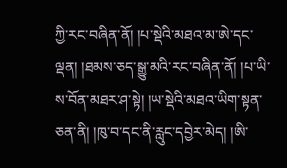ཀྱི་རང་བཞིན་ནོ། །པ་སྡེའི་མཐའ་མ་ཨེ་དང་ལྡན། །ཐམས་ཅད་སྒྱུ་མའི་རང་བཞིན་ནོ། །པ་ཡི་ས་བོན་མཐར་ཤ་སྟེ། །ཡ་སྡེའི་མཐའ་ཡིག་སྟན་ཅན་ནི། །ཁུ་བ་དང་ནི་རླུང་དབྱེར་མེད། །ཨི་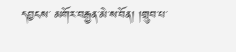དབྱངས་ མགོར་བརྒྱན་མེ་ས་བོན། །གྲུབ་པ་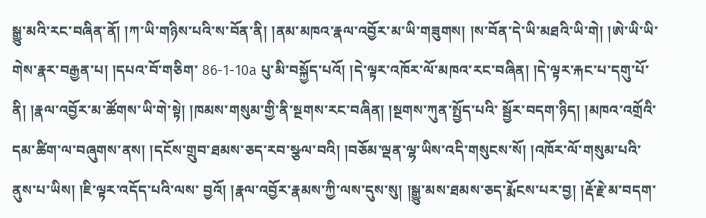སྒྱུ་མའི་རང་བཞིན་ནོ། །ཀ་ཡི་གཉིས་པའི་ས་བོན་ནི། །ནམ་མཁའ་རྣལ་འབྱོར་མ་ཡི་གཟུགས། །ས་བོན་དེ་ཡི་མཐའི་ཡི་གེ། །ཨེ་ཡི་ཡི་གེས་རྣར་བརྒྱན་པ། །དཔའ་བོ་གཅིག་ 86-1-10a པུ་མི་བསྐྱོད་པའོ། །དེ་ལྟར་འཁོར་ལོ་མཁའ་རང་བཞིན། །དེ་ལྟར་རྐང་པ་དགུ་པོ་ནི། །རྣལ་འབྱོར་མ་ཚོགས་ཡི་གེ་སྟེ། །ཁམས་གསུམ་གྱི་ནི་སྔགས་རང་བཞིན། །སྔགས་ཀུན་སྤྱོད་པའི་ སྦྱོར་བདག་ཉིད། །མཁའ་འགྲོའི་དམ་ཚིག་ལ་བཞུགས་ནས། །དངོས་གྲུབ་ཐམས་ཅད་རབ་སྩལ་བའི། །བཅོམ་ལྡན་ལྷ་ཡིས་འདི་གསུངས་སོ། །འཁོར་ལོ་གསུམ་པའི་ནུས་པ་ཡིས། །ཇི་ལྟར་འདོད་པའི་ལས་ བྱའོ། །རྣལ་འབྱོར་རྣམས་ཀྱི་ལས་དུས་སུ། །སྒྱུ་མས་ཐམས་ཅད་རྨོངས་པར་བྱ། །རྡོ་རྗེ་མ་བདག་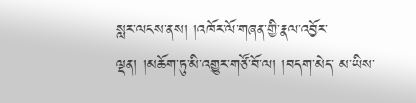སླར་ལངས་ནས། །འཁོར་ལོ་གཞན་གྱི་རྣལ་འབྱོར་ལྡན། །མཆོག་ཏུ་མི་འགྱུར་གཙོ་བོ་ལ། །བདག་མེད་ མ་ཡིས་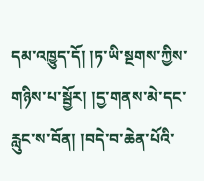དམ་འཁྱུད་དོ། །ཏ་ཡི་སྔགས་ཀྱིས་གཉིས་པ་སྦྱོར། །དྱ་གནས་མེ་དང་རླུང་ས་བོན། །བདེ་བ་ཆེན་པོའི་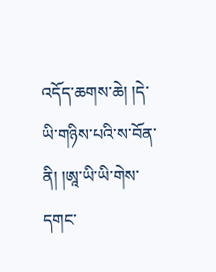འདོད་ཆགས་ཆེ། །དེ་ཡི་གཉིས་པའི་ས་བོན་ནི། །ཨཱ་ཡི་ཡི་གེས་དགང་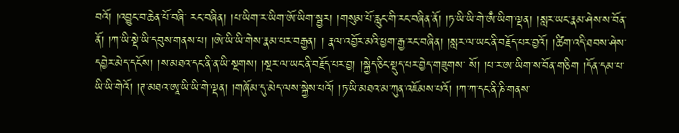བའོ། །འབྱུང་བ་ཆེན་པོ་བཞི་ རང་བཞིན། །པ་ཡིག་ར་ཡིག་ཨོ་ཡིག་སྦྱར། །གསུམ་པོ་རླུང་གི་རང་བཞིན་ནོ། །ཏ་ཡི་ཡི་གེ་ཨྃ་ཡིག་ལྡན། །སླར་ཡང་རྣམ་ཤེས་ས་བོན་ནོ། །ཀ་ཡི་སྡེ་ཡི་དབུས་གནས་པ། །ཨེ་ཡི་ཡི་གེས་རྣམ་པར་བརྒྱན། ། རྣལ་འབྱོར་མའི་ཕྱག་རྒྱ་རང་བཞིན། །སླར་ལ་ཡང་ནི་བརྗོད་པར་བྱའོ། །ཚིག་འདི་ཐབས་ཤེས་དབྱེར་མེད་དངོས། །ས་མཐའ་དང་ནི་ན་ཡི་སྔགས། །སྔར་ལ་ཡང་ནི་བརྗོད་པར་བྱ། །སྐྱེད་ཅིང་སྡུད་པར་བྱེད་གཟུགས་ སོ། །པ་ར་ཨ་ཡིག་ས་བོན་གཅིག །དོན་དམ་པ་ཡི་ཡི་གེའོ། །ཊ་མཐའ་ཨཱ་ཡི་ཡི་གེ་ལྡན། །གཞོམ་དུ་མེད་ལས་སྐྱེས་པའོ། །ཏ་ཡི་མཐའ་མ་ཀུན་འཇོམས་པའོ། །ཀ་ཀ་དང་ནི་ཎི་གནས་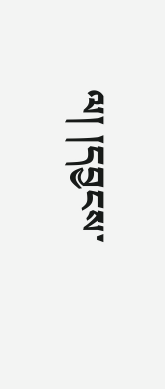ལ། །དབྱངས་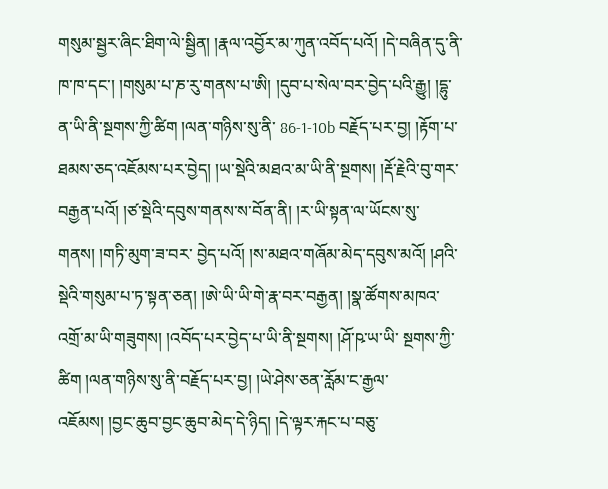གསུམ་སྦྱར་ཞིང་ཐིག་ལེ་སྦྱིན། །རྣལ་འབྱོར་མ་ཀུན་འབོད་པའོ། །དེ་བཞིན་དུ་ནི་ཁ་ཁ་དང་། །གསུམ་པ་ཎ་རུ་གནས་པ་ཨི། །དུབ་པ་སེལ་བར་བྱེད་པའི་རྒྱུ། །དྷུ་ན་ཡི་ནི་སྔགས་ཀྱི་ཚིག །ལན་གཉིས་སུ་ནི་ 86-1-10b བརྗོད་པར་བྱ། །རྟོག་པ་ཐམས་ཅད་འཇོམས་པར་བྱེད། །ཡ་སྡེའི་མཐའ་མ་ཡི་ནི་སྔགས། །རྡོ་རྗེའི་བུ་གར་བརྒྱན་པའོ། །ཙ་སྡེའི་དབུས་གནས་ས་བོན་ནི། །ར་ཡི་སྟན་ལ་ཡོངས་སུ་གནས། །གཏི་མུག་ཟ་བར་ བྱེད་པའོ། །ས་མཐའ་གཞོམ་མེད་དབུས་མའོ། །ཤའི་སྡེའི་གསུམ་པ་ཏ་སྟན་ཅན། །ཨེ་ཡི་ཡི་གེ་རྣ་བར་བརྒྱན། །སྣ་ཚོགས་མཁའ་འགྲོ་མ་ཡི་གཟུགས། །འབོད་པར་བྱེད་པ་ཡི་ནི་སྔགས། །ཤོ་ཥ་ཡ་ཡི་ སྔགས་ཀྱི་ཚིག །ལན་གཉིས་སུ་ནི་བརྗོད་པར་བྱ། །ཡེ་ཤེས་ཅན་རློམ་ང་རྒྱལ་འཇོམས། །བྱང་ཆུབ་བྱང་ཆུབ་མེད་དེ་ཉིད། །དེ་ལྟར་རྐང་པ་བཅུ་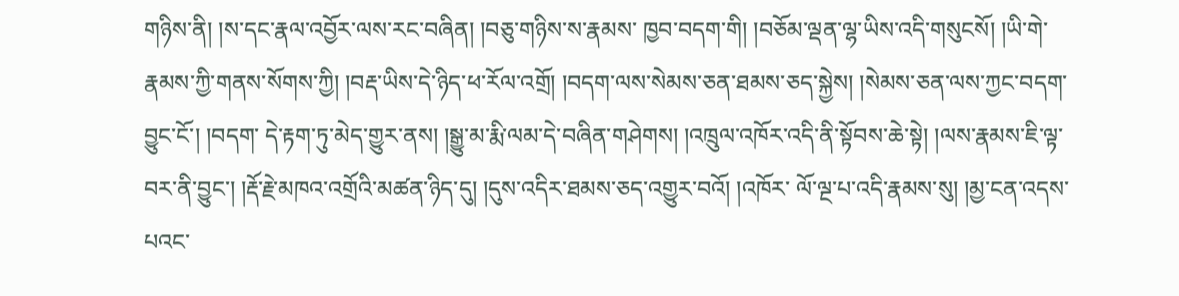གཉིས་ནི། །ས་དང་རྣལ་འབྱོར་ལས་རང་བཞིན། །བཅུ་གཉིས་ས་རྣམས་ ཁྱབ་བདག་གི། །བཅོམ་ལྡན་ལྷ་ཡིས་འདི་གསུངསོ། །ཡི་གེ་རྣམས་ཀྱི་གནས་སོགས་ཀྱི། །བརྡ་ཡིས་དེ་ཉིད་ཕ་རོལ་འགྲོ། །བདག་ལས་སེམས་ཅན་ཐམས་ཅད་སྐྱེས། །སེམས་ཅན་ལས་ཀྱང་བདག་བྱུང་ངོ་། །བདག་ དེ་རྟག་ཏུ་མེད་གྱུར་ནས། །སྒྱུ་མ་རྨི་ལམ་དེ་བཞིན་གཤེགས། །འཁྲུལ་འཁོར་འདི་ནི་སྟོབས་ཆེ་སྟེ། །ལས་རྣམས་ཇི་ལྟ་བར་ནི་བྱུང་། །རྡོ་རྗེ་མཁའ་འགྲོའི་མཚན་ཉིད་དུ། །དུས་འདིར་ཐམས་ཅད་འགྱུར་བའོ། །འཁོར་ ལོ་ལྔ་པ་འདི་རྣམས་སུ། །མྱ་ངན་འདས་པའང་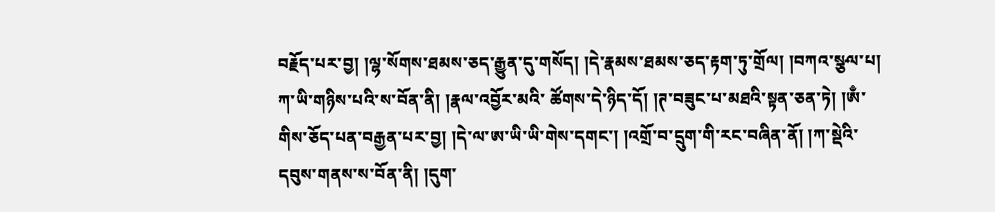བརྗོད་པར་བྱ། །ལྷ་སོགས་ཐམས་ཅད་རྒྱུན་དུ་གསོད། །དེ་རྣམས་ཐམས་ཅད་རྟག་ཏུ་གྲོལ། །བཀའ་སྩལ་པ། ཀ་ཡི་གཉིས་པའི་ས་བོན་ནི། །རྣལ་འབྱོར་མའི་ ཚོགས་དེ་ཉིད་དོ། །ཊ་བཟུང་པ་མཐའི་སྟན་ཅན་ཏེ། །ཨྃ་གིས་ཅོད་པན་བརྒྱན་པར་བྱ། །དེ་ལ་ཨ་ཡི་ཡི་གེས་དགང་། །འགྲོ་བ་དྲུག་གི་རང་བཞིན་ནོ། །ཀ་སྡེའི་དབུས་གནས་ས་བོན་ནི། །དུག་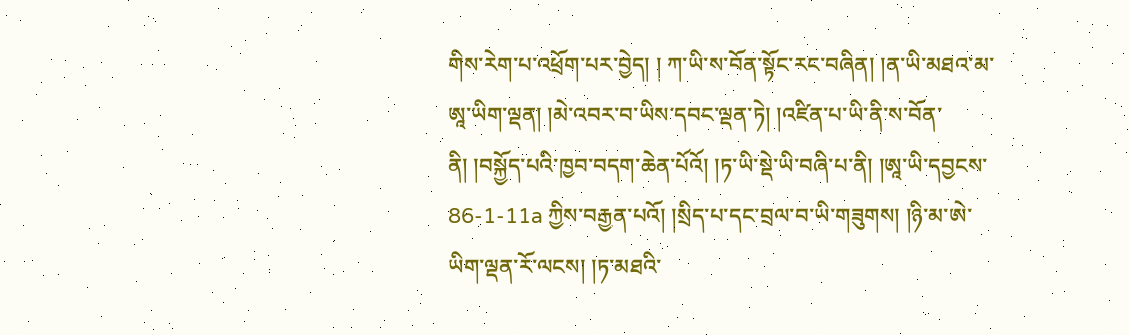གིས་རེག་པ་འཕྲོག་པར་བྱེད། ། ཀ་ཡི་ས་བོན་སྟོང་རང་བཞིན། །ན་ཡི་མཐའ་མ་ཨཱ་ཡིག་ལྡན། །མེ་འབར་བ་ཡིས་དབང་ལྡན་ཏེ། །འཛིན་པ་ཡི་ནི་ས་བོན་ནི། །བསྐྱོད་པའི་ཁྱབ་བདག་ཆེན་པོའོ། །ཏ་ཡི་སྡེ་ཡི་བཞི་པ་ནི། །ཨཱ་ཡི་དབྱངས་ 86-1-11a ཀྱིས་བརྒྱན་པའོ། །སྲིད་པ་དང་བྲལ་བ་ཡི་གཟུགས། །ཉི་མ་ཨེ་ཡིག་ལྡན་རོ་ལངས། །ཏ་མཐའི་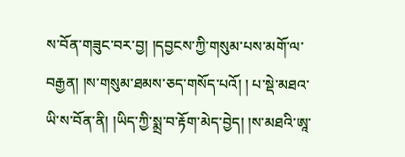ས་བོན་གཟུང་བར་བྱ། །དབྱངས་ཀྱི་གསུམ་པས་མགོ་ལ་བརྒྱན། །ས་གསུམ་ཐམས་ཅད་གསོད་པའོ། ། པ་སྡེ་མཐའ་ཡི་ས་བོན་ནི། །ཡིད་ཀྱི་སྨྲ་བ་རྟོག་མེད་བྱེད། །ས་མཐའི་ཨཱ་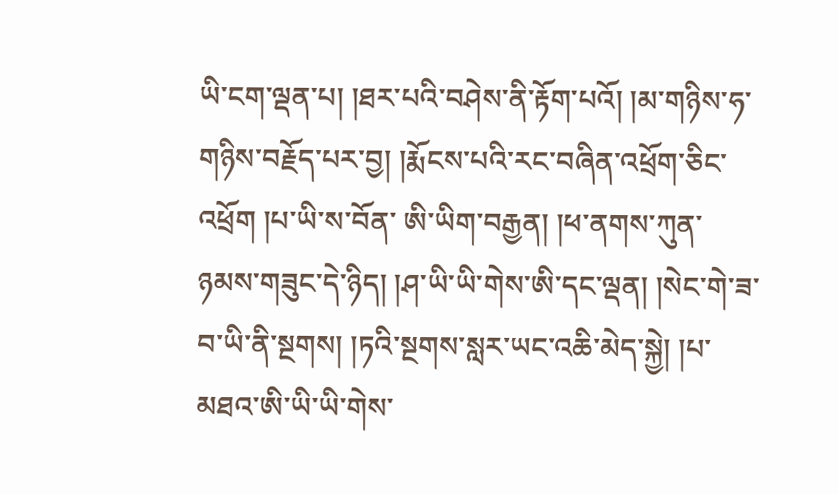ཡི་ངག་ལྡན་པ། །ཐར་པའི་བཤེས་ནི་རྟོག་པའོ། །མ་གཉིས་ཧ་གཉིས་བརྗོད་པར་བྱ། །རྨོངས་པའི་རང་བཞིན་འཕྲོག་ཅིང་འཕྲོག །པ་ཡི་ས་བོན་ ཨི་ཡིག་བརྒྱན། །ཕ་ནགས་ཀུན་ཉམས་གཟུང་དེ་ཉིད། །ཤ་ཡི་ཡི་གེས་ཨི་དང་ལྡན། །སེང་གེ་ཟ་བ་ཡི་ནི་སྔགས། །ཏའི་སྔགས་སླར་ཡང་འཆི་མེད་སྐྱེ། །པ་མཐའ་ཨི་ཡི་ཡི་གེས་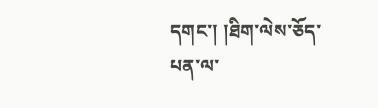དགང་། །ཐིག་ལེས་ཅོད་ པན་ལ་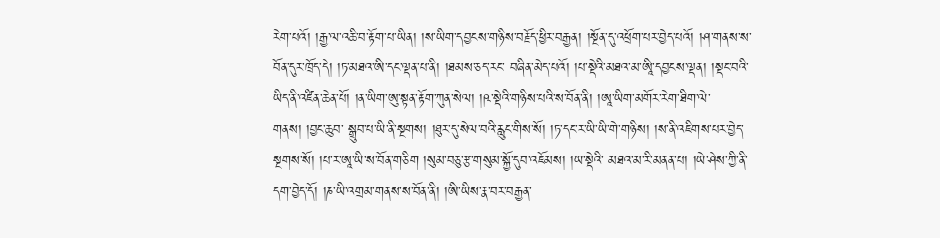རེག་པའོ། །རྒྱ་ལ་འཆི་བ་རྟོག་པ་ཡིན། །ས་ཡིག་དབྱངས་གཉིས་བརྗོད་ཕྱིར་བརྒྱན། །སྔོན་དུ་འཕྲོག་པར་བྱེད་པའོ། །ཤ་གནས་ས་བོན་དུར་ཁྲོད་དེ། །ཏ་མཐའ་ཨི་དང་ལྡན་པ་ནི། །ཐམས་ཅད་རང་ བཞིན་མེད་པའོ། །པ་སྡེའི་མཐའ་མ་ཨཱི་དབྱངས་ལྡན། །སྡང་བའི་ཡིད་ནི་འཛིན་ཆེན་པོ། །ན་ཡིག་ཨུ་སྟན་རྟོག་ཀུན་སེལ། །ཥ་སྡེའི་གཉིས་པའི་ས་བོན་ནི། །ཨཱ་ཡིག་མགོར་རེག་ཐིག་ལེ་གནས། །བྱང་ཆུབ་ སྒྲུབ་པ་ཡི་ནི་སྔགས། །ཐུར་དུ་སེལ་བའི་རླུང་གིས་སོ། །ཏ་དང་ར་ཡི་ཡི་གེ་གཉིས། །ས་ནི་འཇིགས་པར་བྱེད་སྔགས་སོ། །པ་ར་ཨཱ་ཡི་ས་བོན་གཅིག །སུམ་བཅུ་རྩ་གསུམ་སྐྱོ་དུབ་འཇོམས། །ཡ་སྡེའི་ མཐའ་མ་རི་མནན་པ། །ཡེ་ཤེས་ཀྱི་ནི་དག་བྱེད་དོ། །ཎ་ཡི་འགྲམ་གནས་ས་བོན་ནི། །ཨི་ཡིས་རྣ་བར་བརྒྱན་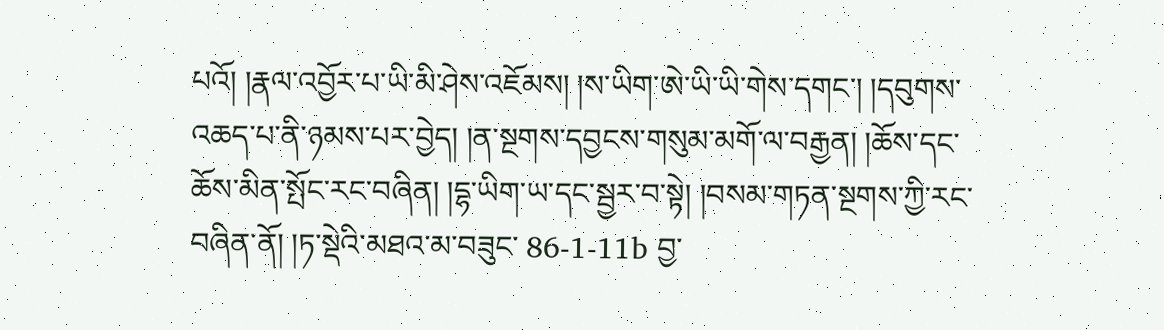པའོ། །རྣལ་འབྱོར་པ་ཡི་མི་ཤེས་འཇོམས། །ས་ཡིག་ཨེ་ཡི་ཡི་གེས་དགང་། །དབུགས་ འཆད་པ་ནི་ཉམས་པར་བྱེད། །ན་སྔགས་དབྱངས་གསུམ་མགོ་ལ་བརྒྱན། །ཆོས་དང་ཆོས་མིན་སྤོང་རང་བཞིན། །དྷ་ཡིག་ཡ་དང་སྦྱར་བ་སྟེ། །བསམ་གཏན་སྔགས་ཀྱི་རང་བཞིན་ནོ། །ཏ་སྡེའི་མཐའ་མ་བཟུང་ 86-1-11b བྱ་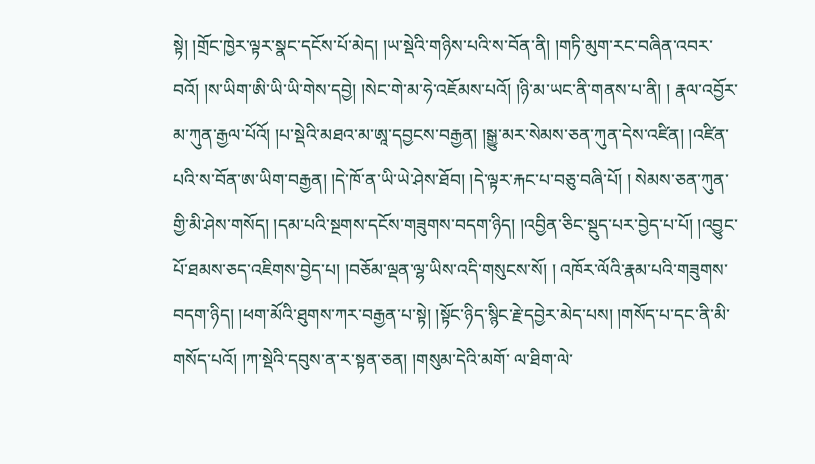སྟེ། །གྲོང་ཁྱེར་ལྟར་སྣང་དངོས་པོ་མེད། །ཡ་སྡེའི་གཉིས་པའི་ས་བོན་ནི། །གཏི་མུག་རང་བཞིན་འབར་བའོ། །ས་ཡིག་ཨི་ཡི་ཡི་གེས་དབྱེ། །སེང་གེ་མ་ཧེ་འཇོམས་པའོ། །ཉི་མ་ཡང་ནི་གནས་པ་ནི། ། རྣལ་འབྱོར་མ་ཀུན་རྒྱལ་པོའོ། །པ་སྡེའི་མཐའ་མ་ཨཱ་དབྱངས་བརྒྱན། །སྒྱུ་མར་སེམས་ཅན་ཀུན་དེས་འཛིན། །འཛིན་པའི་ས་བོན་ཨ་ཡིག་བརྒྱན། །དེ་ཁོ་ན་ཡི་ཡེ་ཤེས་ཐོབ། །དེ་ལྟར་རྐང་པ་བཅུ་བཞི་པོ། ། སེམས་ཅན་ཀུན་གྱི་མི་ཤེས་གསོད། །དམ་པའི་སྔགས་དངོས་གཟུགས་བདག་ཉིད། །འབྱིན་ཅིང་སྡུད་པར་བྱེད་པ་པོ། །འབྱུང་པོ་ཐམས་ཅད་འཇིགས་བྱེད་པ། །བཅོམ་ལྡན་ལྷ་ཡིས་འདི་གསུངས་སོ། ། འཁོར་ལོའི་རྣམ་པའི་གཟུགས་བདག་ཉིད། །ཕག་མོའི་ཐུགས་ཀར་བརྒྱན་པ་སྟེ། །སྟོང་ཉིད་སྙིང་རྗེ་དབྱེར་མེད་པས། །གསོད་པ་དང་ནི་མི་གསོད་པའོ། །ཀ་སྡེའི་དབུས་ན་ར་སྟན་ཅན། །གསུམ་དེའི་མགོ་ ལ་ཐིག་ལེ་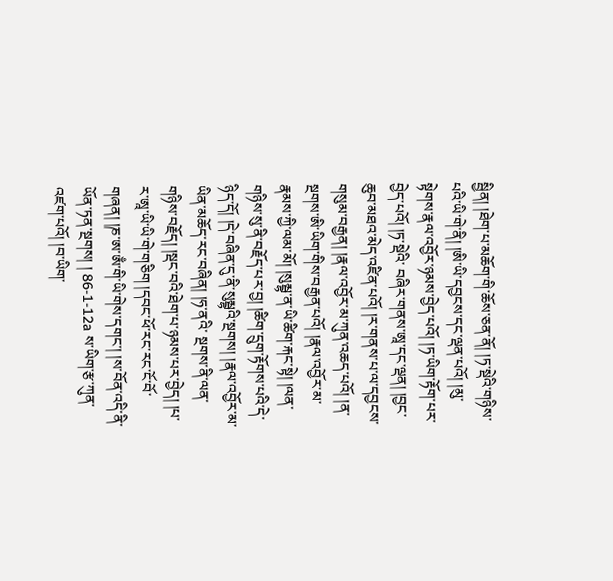སྦྱིན། །ཐེག་པ་མཆོག་གི་ཆོས་ཅན་ནོ། །ཏ་སྡེའི་གཉིས་པའི་ཡི་གེ་ནི། །ཨི་ཡི་དབྱངས་དང་ལྡན་པའོ། །མུ་སྟེགས་རྣལ་འབྱོར་ཉམས་བྱེད་པའོ། །ཏ་ཡིག་རྟོག་པར་བྱེད་པའོ། །ཏ་སྡེའི་ བཞིར་གནས་ཨཱ་དང་ལྡན། །བྱང་ཆུབ་མཐའ་མེད་འཛིན་པའོ། །ར་གནས་པ་ལ་དབྱངས་གསུམ་བརྒྱན། །རྣལ་འབྱོར་མ་ཀུན་འཆད་པའོ། །ན་སྔགས་ཨི་ཡིག་གིས་བརྒྱན་པའོ། །རྣལ་འབྱོར་མ་ རྣམས་ཀྱི་ལམ་མོ། །སུམྦྷ་ན་ཡི་ཚིག་རྐང་སྟེ། །ལན་གཉིས་སུ་ནི་བརྗོད་པར་བྱ། །ཚིག་དྲུག་རྟོགས་པའི་དེ་ཉིད་དོ། །དེ་བཞིན་དུ་ནི་སུམྦྷའི་སྔགས། །རྣལ་འབྱོར་མ་ཡིན་མཆོད་རང་བཞིན། །ཧ་ནའི་ སྔགས་ནི་ལན་གཉིས་བརྗོད། །སྡང་བའི་ཐེག་པ་ཉམས་པར་བྱེད། །པ་ར་ཨཱ་ཡི་ཡི་གེ་གཅིག །དབང་ཕོ་རང་རང་ངོ་བོ་གཞན། །ཎ་ཨ་ཨྃ་གི་ཡི་གེས་དགང་། །ས་བོན་འདི་ནི་ཡོན་ཏན་སྔགས། ། 86-1-12a ས་ཡིག་རྩ་ཀུན་འཛག་པའོ། །བ་ཡིག་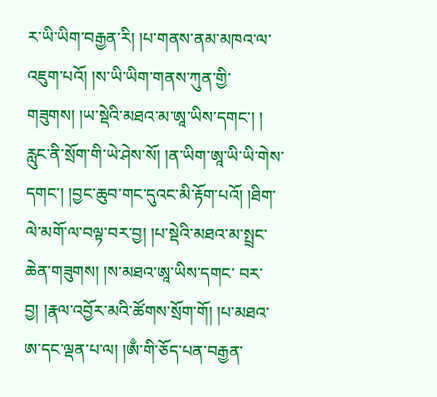ར་ཡི་ཡིག་བརྒྱན་རི། །པ་གནས་ནམ་མཁའ་ལ་འཇུག་པའོ། །ས་ཡི་ཡིག་གནས་ཀུན་གྱི་གཟུགས། །ཡ་སྡེའི་མཐའ་མ་ཨཱ་ཡིས་དགང་། ། རླུང་ནི་སྲོག་གི་ཡེ་ཤེས་སོ། །ན་ཡིག་ཨཱ་ཡི་ཡི་གེས་དགང་། །བྱང་ཆུབ་གང་དུའང་མི་རྟོག་པའོ། །ཐིག་ལེ་མགོ་ལ་བལྟ་བར་བྱ། །པ་སྡེའི་མཐའ་མ་སྤྲང་ཆེན་གཟུགས། །ས་མཐའ་ཨཱ་ཡིས་དགང་ བར་བྱ། །རྣལ་འབྱོར་མའི་ཚོགས་སྲོག་གོ། །པ་མཐའ་ཨ་དང་ལྡན་པ་ལ། །ཨྃ་གི་ཅོད་པན་བརྒྱན་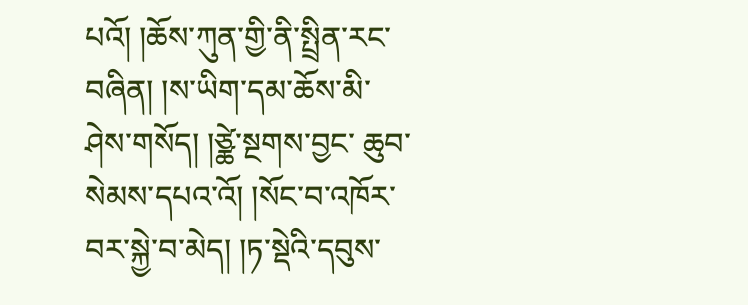པའོ། །ཆོས་ཀུན་གྱི་ནི་སྤྲིན་རང་བཞིན། །ས་ཡིག་དམ་ཆོས་མི་ཤེས་གསོད། །ཙྪེ་སྔགས་བྱང་ ཆུབ་སེམས་དཔའ་འོ། །སོང་བ་འཁོར་བར་སྐྱེ་བ་མེད། །ཏ་སྡེའི་དབུས་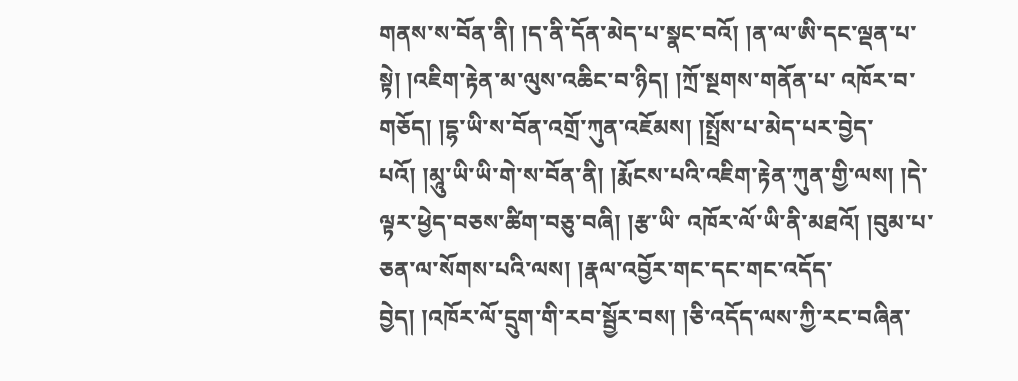གནས་ས་བོན་ནི། །ད་ནི་དོན་མེད་པ་སྣང་བའོ། །ན་ལ་ཨི་དང་ལྡན་པ་སྟེ། །འཇིག་རྟེན་མ་ལུས་འཆིང་བ་ཉིད། །ཀྲོ་སྔགས་གནོན་པ་ འཁོར་བ་གཅོད། །དྷ་ཡི་ས་བོན་འགྲོ་ཀུན་འཇོམས། །སྤྲོས་པ་མེད་པར་བྱེད་པའོ། །མཱུ་ཡི་ཡི་གེ་ས་བོན་ནི། །རྨོངས་པའི་འཇིག་རྟེན་ཀུན་གྱི་ལས། །དེ་ལྟར་ཕྱེད་བཅས་ཚིག་བཅུ་བཞི། །རྩ་ཡི་ འཁོར་ལོ་ཡི་ནི་མཐའོ། །བུམ་པ་ཅན་ལ་སོགས་པའི་ལས། །རྣལ་འབྱོར་གང་དང་གང་འདོད་བྱེད། །འཁོར་ལོ་དྲུག་གི་རབ་སྦྱོར་བས། །ཅི་འདོད་ལས་ཀྱི་རང་བཞིན་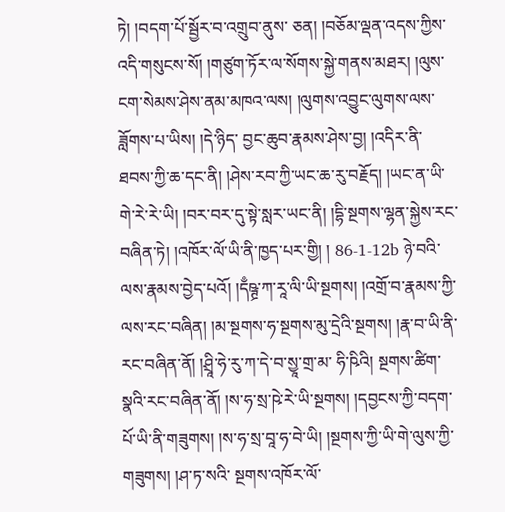ཏེ། །བདག་པོ་སྦྱོར་བ་འགྲུབ་ནུས་ ཅན། །བཅོམ་ལྡན་འདས་ཀྱིས་འདི་གསུངས་སོ། །གཙུག་ཏོར་ལ་སོགས་སྐྱེ་གནས་མཐར། །ལུས་ངག་སེམས་ཤེས་ནམ་མཁའ་ལས། །ལུགས་འབྱུང་ལུགས་ལས་ཟློགས་པ་ཡིས། །དེ་ཉིད་ བྱང་ཆུབ་རྣམས་ཤེས་བྱ། །འདིར་ནི་ཐབས་ཀྱི་ཆ་དང་ནི། །ཤེས་རབ་ཀྱི་ཡང་ཆ་རུ་བརྗོད། །ཡང་ན་ཡི་གེ་རེ་རེ་ཡི། །བར་བར་དུ་སྟེ་སླར་ཡང་ནི། །དྷི་སྔགས་ལྷན་སྐྱེས་རང་བཞིན་ཏེ། །འཁོར་ལོ་ཡི་ནི་ཁྱད་པར་གྱི། ། 86-1-12b ཉེ་བའི་ལས་རྣམས་བྱེད་པའོ། །དྃཥྚྲ་ཀ་རཱ་ལི་ཡི་སྔགས། །འགྲོ་བ་རྣམས་ཀྱི་ལས་རང་བཞིན། །མ་སྔགས་ཧ་སྔགས་མུ་དྲེའི་སྔགས། །རྣ་བ་ཡི་ནི་རང་བཞིན་ནོ། །ཤྲཱི་ཧེ་རུ་ཀ་དེ་བ་སྱཱ་གྲ་མ་ ཧི་ཥིའི། སྔགས་ཚིག་སྣའི་རང་བཞིན་ནོ། །ས་ཧ་སྲ་ཥེ་རེ་ཡི་སྔགས། །དབྱངས་ཀྱི་བདག་པོ་ཡི་ནི་གཟུགས། །ས་ཧ་སྲ་བཱ་ཧ་བེ་ཡི། །སྔགས་ཀྱི་ཡི་གེ་ལུས་ཀྱི་གཟུགས། །ཤ་ཏ་སའི་ སྔགས་འཁོར་ལོ་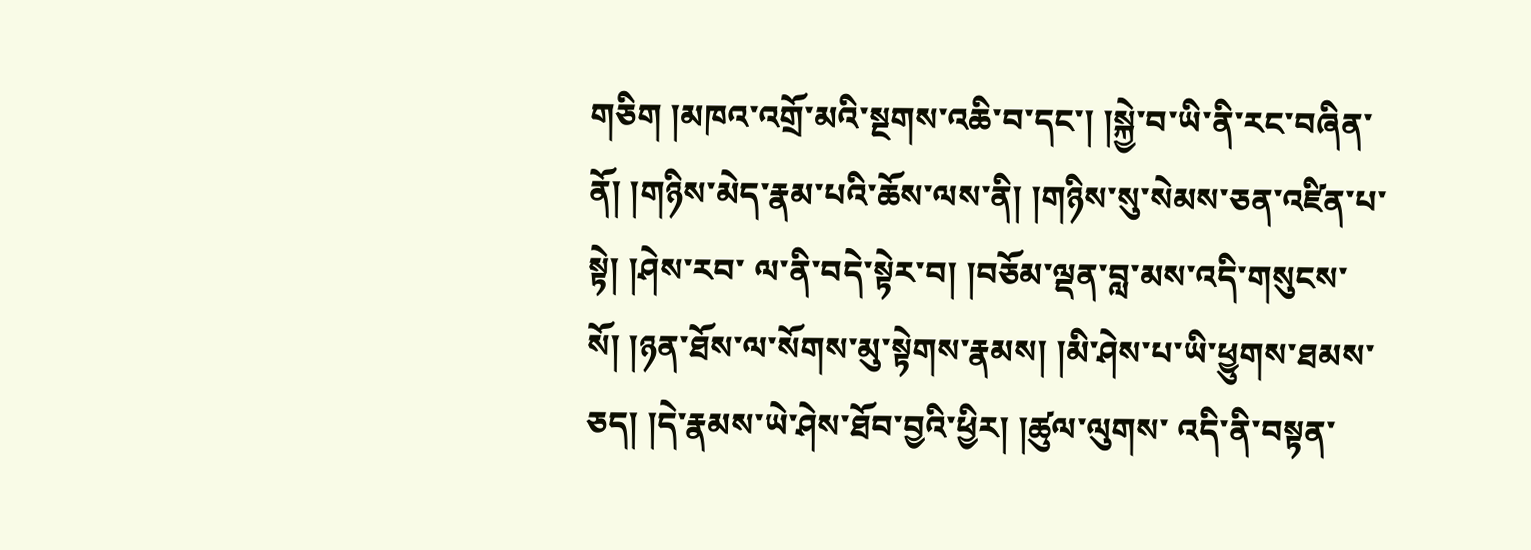གཅིག །མཁའ་འགྲོ་མའི་སྔགས་འཆི་བ་དང་། །སྐྱེ་བ་ཡི་ནི་རང་བཞིན་ནོ། །གཉིས་མེད་རྣམ་པའི་ཆོས་ལས་ནི། །གཉིས་སུ་སེམས་ཅན་འཛིན་པ་སྟེ། །ཤེས་རབ་ ལ་ནི་བདེ་སྟེར་བ། །བཅོམ་ལྡན་བླ་མས་འདི་གསུངས་སོ། །ཉན་ཐོས་ལ་སོགས་མུ་སྟེགས་རྣམས། །མི་ཤེས་པ་ཡི་ཕྱུགས་ཐམས་ཅད། །དེ་རྣམས་ཡེ་ཤེས་ཐོབ་བྱའི་ཕྱིར། །ཚུལ་ལུགས་ འདི་ནི་བསྟན་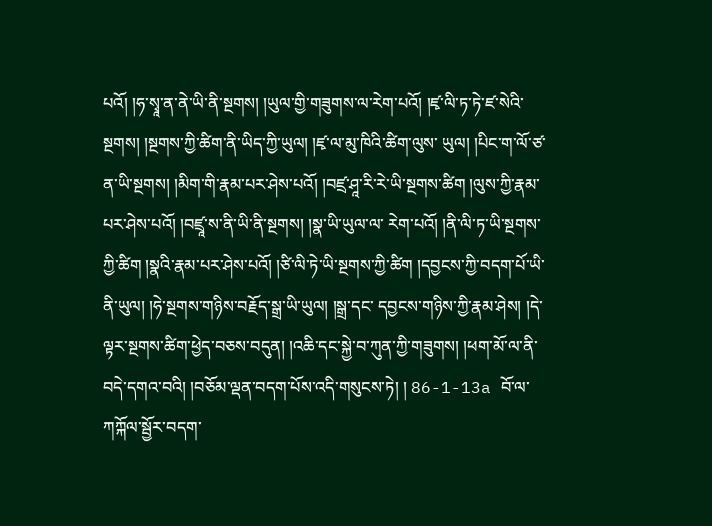པའོ། །ཧ་སྭཱ་ན་ནེ་ཡི་ནི་སྔགས། །ཡུལ་གྱི་གཟུགས་ལ་རེག་པའོ། །ཛྭ་ལི་ཏ་ཏེ་ཛ་སེའི་སྔགས། །སྔགས་ཀྱི་ཚིག་ནི་ཡིད་ཀྱི་ཡུལ། །ཛྭ་ལ་མུ་ཁིའི་ཚིག་ལུས་ ཡུལ། །པིང་ག་ལོ་ཙ་ན་ཡི་སྔགས། །མིག་གི་རྣམ་པར་ཤེས་པའོ། །བཛྲ་ཤཱ་རི་རེ་ཡི་སྔགས་ཚིག །ལུས་ཀྱི་རྣམ་པར་ཤེས་པའོ། །བཛྲཱ་ས་ནི་ཡི་ནི་སྔགས། །སྣ་ཡི་ཡུལ་ལ་ རེག་པའོ། །ནི་ལི་ཏ་ཡི་སྔགས་ཀྱི་ཚིག །སྣའི་རྣམ་པར་ཤེས་པའོ། །ཙི་ལི་ཏེ་ཡི་སྔགས་ཀྱི་ཚིག །དབྱངས་ཀྱི་བདག་པོ་ཡི་ནི་ཡུལ། །ཧེ་སྔགས་གཉིས་བརྗོད་སྒྲ་ཡི་ཡུལ། །སྒྲ་དང་ དབྱངས་གཉིས་ཀྱི་རྣམ་ཤེས། །དེ་ལྟར་སྔགས་ཚིག་ཕྱེད་བཅས་བདུན། །འཆི་དང་སྐྱེ་བ་ཀུན་ཀྱི་གཟུགས། །ཕག་མོ་ལ་ནི་བདེ་དགའ་བའི། །བཅོམ་ལྡན་བདག་པོས་འདི་གསུངས་ཏེ། ། 86-1-13a བོ་ལ་ཀཀྐོལ་སྦྱོར་བདག་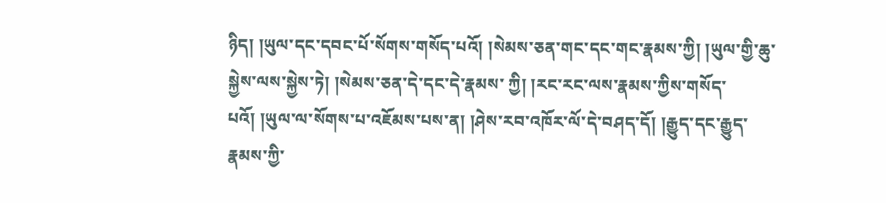ཉིད། །ཡུལ་དང་དབང་པོ་སོགས་གསོད་པའོ། །སེམས་ཅན་གང་དང་གང་རྣམས་ཀྱི། །ཡུལ་གྱི་ཆུ་སྐྱེས་ལས་སྐྱེས་ཏེ། །སེམས་ཅན་དེ་དང་དེ་རྣམས་ ཀྱི། །རང་རང་ལས་རྣམས་ཀྱིས་གསོད་པའོ། །ཡུལ་ལ་སོགས་པ་འཇོམས་པས་ན། །ཤེས་རབ་འཁོར་ལོ་དེ་བཤད་དོ། །རྒྱུད་དང་རྒྱུད་རྣམས་ཀྱི་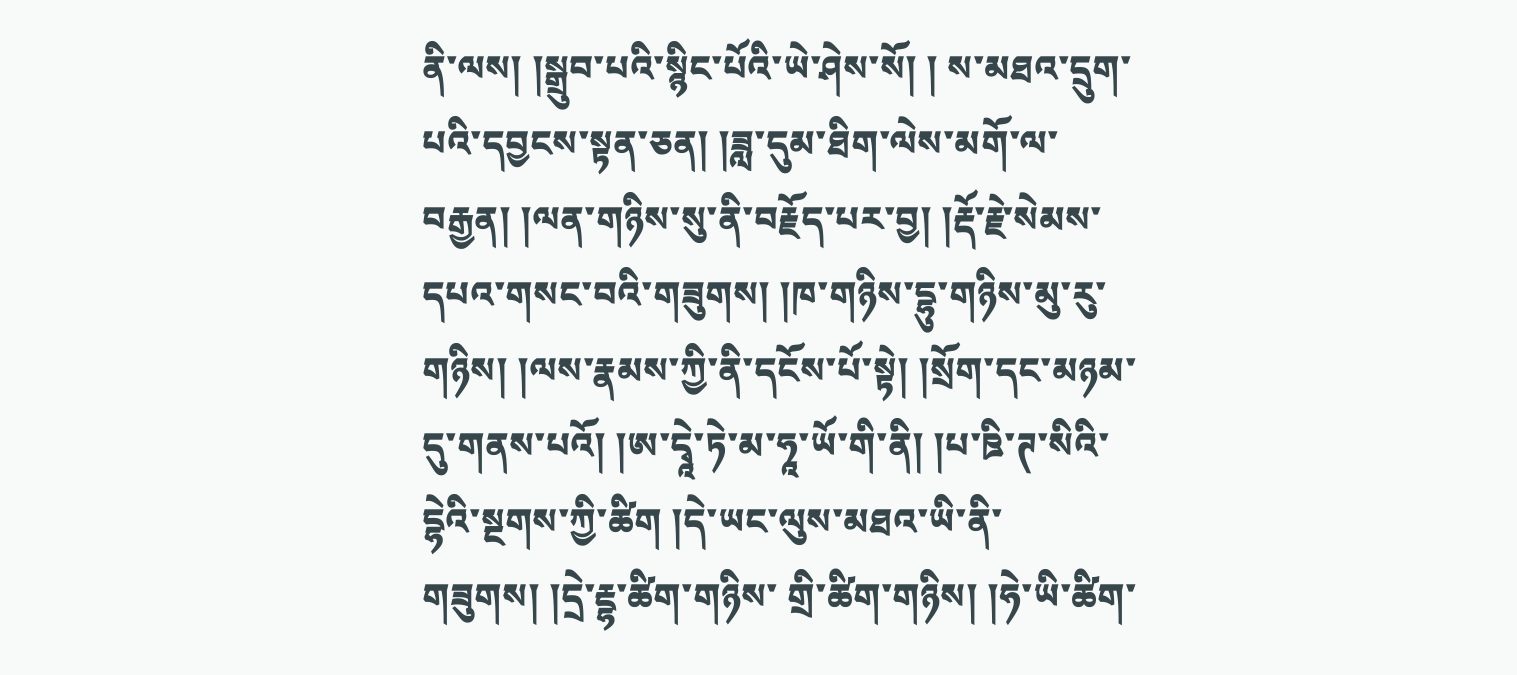ནི་ལས། །སྒྲུབ་པའི་སྙིང་པོའི་ཡེ་ཤེས་སོ། ། ས་མཐའ་དྲུག་པའི་དབྱངས་སྟན་ཅན། །ཟླ་དུམ་ཐིག་ལེས་མགོ་ལ་བརྒྱན། །ལན་གཉིས་སུ་ནི་བརྗོད་པར་བྱ། །རྡོ་རྗེ་སེམས་དཔའ་གསང་བའི་གཟུགས། །ཁ་གཉིས་དྷུ་གཉིས་མུ་རུ་ གཉིས། །ལས་རྣམས་ཀྱི་ནི་དངོས་པོ་སྟེ། །སྲོག་དང་མཉམ་དུ་གནས་པའོ། །ཨ་དྭཱེ་ཏེ་མ་ཧཱ་ཡོ་གི་ནི། །པ་ཋི་ཊ་སིའི་དྷེའི་སྔགས་ཀྱི་ཚིག །དེ་ཡང་ལུས་མཐའ་ཡི་ནི་གཟུགས། །དྲེ་རྡྷ་ཚིག་གཉིས་ གྲི་ཚིག་གཉིས། །ཧེ་ཡི་ཚིག་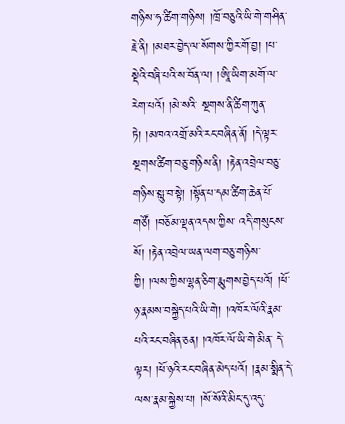གཉིས་ཧ་ཚིག་གཉིས། །ཁྲོ་བཅུའི་ཡི་གེ་གཤིན་རྗེ་ནི། །མཐར་བྱེད་ལ་སོགས་ཀྱིར་གོ་བྱ། །པ་སྡེའི་བཞི་པའི་ས་བོན་ལ། །ཨཱི་ཡིག་མགོ་ལ་རེག་པའོ། །མེ་སའི་ སྔགས་ནི་ཚིག་ཀུན་ཏེ། །མཁའ་འགྲོ་མའི་རང་བཞིན་ནོ། །དེ་ལྟར་སྔགས་ཚིག་བཅུ་གཉིས་ནི། །རྟེན་འབྲེལ་བཅུ་གཉིས་སླུ་བ་སྟེ། །སྟོན་པ་དམ་ཚིག་ཆེན་པོ་གཙོ། །བཅོམ་ལྡན་འདས་ཀྱིས་ འདི་གསུངས་སོ། །རྟེན་འབྲེལ་ཡན་ལག་བཅུ་གཉིས་ཀྱི། །ལས་ཀྱིས་ལྷན་ཅིག་རྨུགས་བྱེད་པའོ། །ཕོ་ཉ་རྣམས་བསྐྱེད་པའི་ཡི་གེ། །འཁོར་ལོའི་རྣམ་པའི་རང་བཞིན་ཅན། །འཁོར་ལོ་ཡི་གེ་མིན་ དེ་ལྟར། །ཕོ་ཉའི་རང་བཞིན་མེད་པའོ། །རྣམ་སྨིན་དེ་ལས་རྣམ་སྐྱེས་པ། །སོ་སོའི་མིང་དུ་འདུ་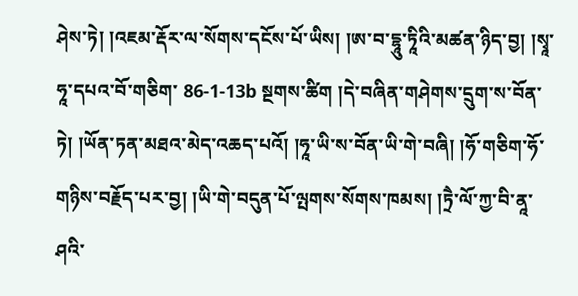ཤེས་ཏེ། །འཇམ་རྡོར་ལ་སོགས་དངོས་པོ་ཡིས། །ཨ་བ་དྷཱུ་ཏཱིའི་མཚན་ཉིད་བྱ། །སྭཱ་ཧཱ་དཔའ་བོ་གཅིག་ 86-1-13b སྔགས་ཚིག །དེ་བཞིན་གཤེགས་དྲུག་ས་བོན་ཏེ། །ཡོན་ཏན་མཐའ་མེད་འཆད་པའོ། །ཧཱ་ཡི་ས་བོན་ཡི་གེ་བཞི། །ཧོ་གཅིག་ཧོ་གཉིས་བརྗོད་པར་བྱ། །ཡི་གེ་བདུན་པོ་ལྤགས་སོགས་ཁམས། །ཏྲཻ་ལོ་ཀྱ་བི་ནཱ་ཤའི་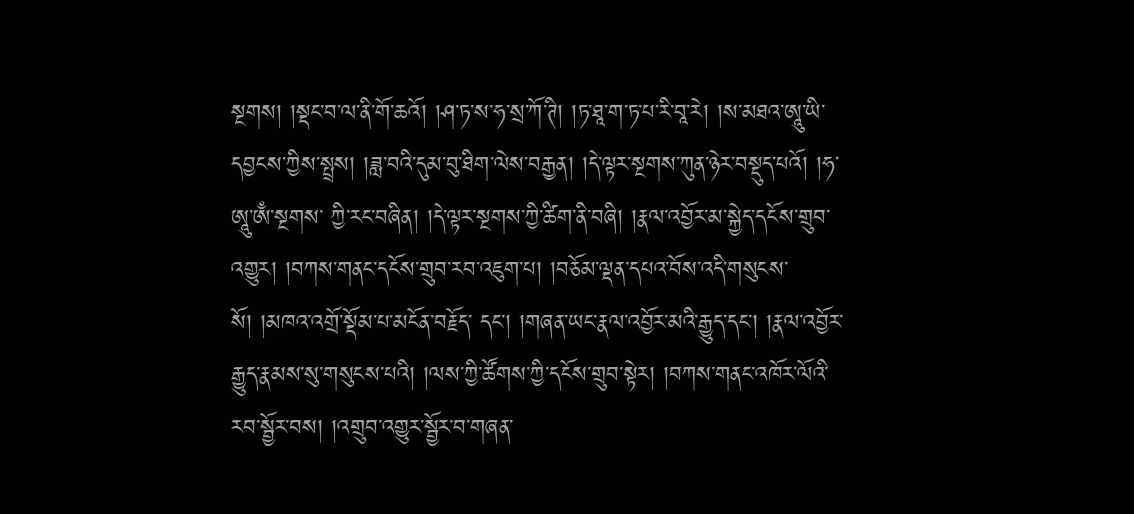སྔགས། །སྡང་བ་ལ་ནི་གོ་ཆའོ། །ཤ་ཏ་ས་ཧ་སྲ་ཀོ་ཊི། །ཏ་ཐཱ་ག་ཏ་པ་རི་བཱ་རེ། །ས་མཐའ་ཨཱུ་ཡི་དབྱངས་ཀྱིས་སྤྲས། །ཟླ་བའི་དུམ་བུ་ཐིག་ལེས་བརྒྱན། །དེ་ལྟར་སྔགས་ཀུན་ཉེར་བསྡུད་པའོ། །ཧ་ཨཱུ་ཨྃ་སྔགས་ ཀྱི་རང་བཞིན། །དེ་ལྟར་སྔགས་ཀྱི་ཚིག་ནི་བཞི། །རྣལ་འབྱོར་མ་སྐྱེད་དངོས་གྲུབ་འགྱུར། །བཀས་གནང་དངོས་གྲུབ་རབ་འཇུག་པ། །བཅོམ་ལྡན་དཔའ་བོས་འདི་གསུངས་སོ། །མཁའ་འགྲོ་སྡོམ་པ་མངོན་བརྗོད་ དང་། །གཞན་ཡང་རྣལ་འབྱོར་མའི་རྒྱུད་དང་། །རྣལ་འབྱོར་རྒྱུད་རྣམས་སུ་གསུངས་པའི། །ལས་ཀྱི་ཚོགས་ཀྱི་དངོས་གྲུབ་སྟེར། །བཀས་གནང་འཁོར་ལོའི་རབ་སྦྱོར་བས། །འགྲུབ་འགྱུར་སྦྱོར་བ་གཞན་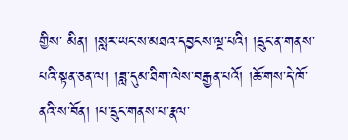གྱིས་ མིན། །སླར་ཡང་ས་མཐའ་དབྱངས་ལྔ་པའི། །དྲུང་ན་གནས་པའི་སྟན་ཅན་ལ། །ཟླ་དུམ་ཐིག་ལེས་བརྒྱན་པའོ། །ཆོ་གས་དེ་ཁོ་ནའི་ས་བོན། །པ་དྲུང་གནས་པ་རྣལ་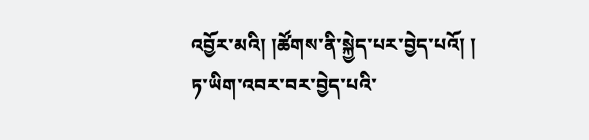འབྱོར་མའི། །ཚོགས་ནི་སྐྱེད་པར་བྱེད་པའོ། ། ཏ་ཡིག་འབར་བར་བྱེད་པའི་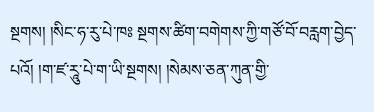སྔགས། །སིང་ཧ་རུ་པེ་ཁཿ སྔགས་ཚིག་བགེགས་ཀྱི་གཙོ་བོ་བརླག་བྱེད་པའོ། །ག་ཛ་རཱུ་པེ་ག་ཡི་སྔགས། །སེམས་ཅན་ཀུན་གྱི་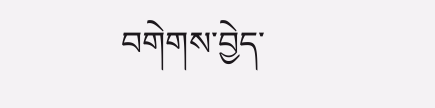བགེགས་བྱེད་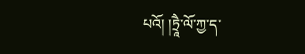པའོ། །ཏྲཱཻ་ལོ་ཀྱ་ད་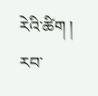རེའི་ཚིག ། རབ་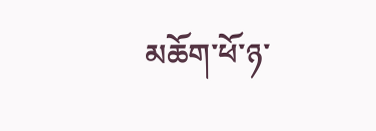མཆོག་ཕོ་ཉ་